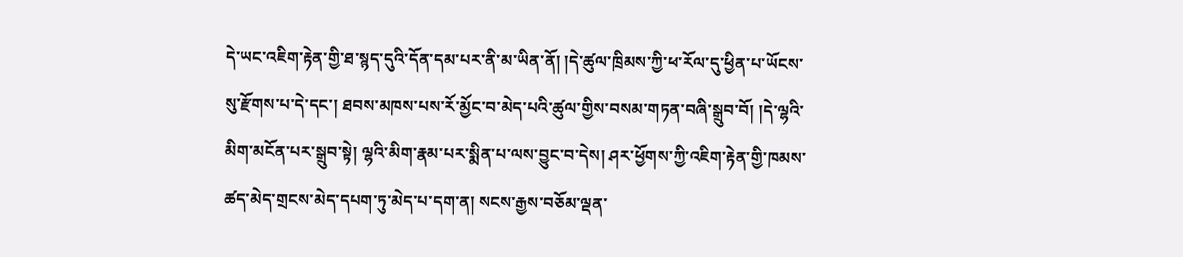དེ་ཡང་འཇིག་རྟེན་གྱི་ཐ་སྙད་དུའི་དོན་དམ་པར་ནི་མ་ཡིན་ནོ། །དེ་ཚུལ་ཁྲིམས་ཀྱི་ཕ་རོལ་དུ་ཕྱིན་པ་ཡོངས་སུ་རྫོགས་པ་དེ་དང་། ཐབས་མཁས་པས་རོ་མྱོང་བ་མེད་པའི་ཚུལ་གྱིས་བསམ་གཏན་བཞི་སྒྲུབ་བོ། །དེ་ལྷའི་མིག་མངོན་པར་སྒྲུབ་སྟེ། ལྷའི་མིག་རྣམ་པར་སྨིན་པ་ལས་བྱུང་བ་དེས། ཤར་ཕྱོགས་ཀྱི་འཇིག་རྟེན་གྱི་ཁམས་ཚད་མེད་གྲངས་མེད་དཔག་ཏུ་མེད་པ་དག་ན། སངས་རྒྱས་བཅོམ་ལྡན་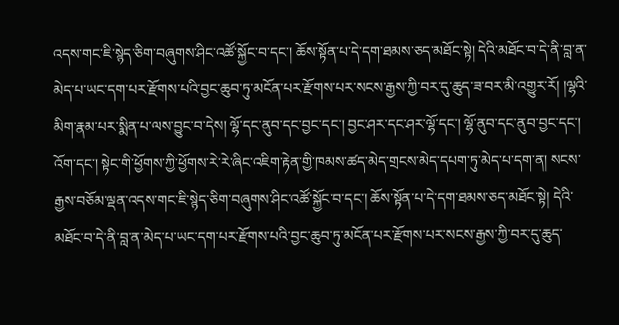འདས་གང་ཇི་སྙེད་ཅིག་བཞུགས་ཤིང་འཚོ་སྐྱོང་བ་དང་། ཆོས་སྟོན་པ་དེ་དག་ཐམས་ཅད་མཐོང་སྟེ། དེའི་མཐོང་བ་དེ་ནི་བླ་ན་མེད་པ་ཡང་དག་པར་རྫོགས་པའི་བྱང་ཆུབ་ཏུ་མངོན་པར་རྫོགས་པར་སངས་རྒྱས་ཀྱི་བར་དུ་ཆུད་ཟ་བར་མི་འགྱུར་རོ། །ལྷའི་མིག་རྣམ་པར་སྨིན་པ་ལས་བྱུང་བ་དེས། ལྷོ་དང་ནུབ་དང་བྱང་དང་། བྱང་ཤར་དང་ཤར་ལྷོ་དང་། ལྷོ་ནུབ་དང་ནུབ་བྱང་དང་། འོག་དང་། སྟེང་གི་ཕྱོགས་ཀྱི་ཕྱོགས་རེ་རེ་ཞིང་འཇིག་རྟེན་གྱི་ཁམས་ཚད་མེད་གྲངས་མེད་དཔག་ཏུ་མེད་པ་དག་ན། སངས་རྒྱས་བཅོམ་ལྡན་འདས་གང་ཇི་སྙེད་ཅིག་བཞུགས་ཤིང་འཚོ་སྐྱོང་བ་དང་། ཆོས་སྟོན་པ་དེ་དག་ཐམས་ཅད་མཐོང་སྟེ། དེའི་མཐོང་བ་དེ་ནི་བླ་ན་མེད་པ་ཡང་དག་པར་རྫོགས་པའི་བྱང་ཆུབ་ཏུ་མངོན་པར་རྫོགས་པར་སངས་རྒྱས་ཀྱི་བར་དུ་ཆུད་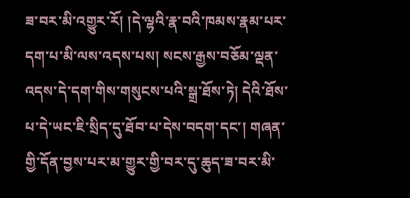ཟ་བར་མི་འགྱུར་རོ། །དེ་ལྷའི་རྣ་བའི་ཁམས་རྣམ་པར་དག་པ་མི་ལས་འདས་པས། སངས་རྒྱས་བཅོམ་ལྡན་འདས་དེ་དག་གིས་གསུངས་པའི་སྒྲ་ཐོས་ཏེ། དེའི་ཐོས་པ་དེ་ཡང་ཇི་སྲིད་དུ་ཐོབ་པ་དེས་བདག་དང་། གཞན་གྱི་དོན་བྱས་པར་མ་གྱུར་གྱི་བར་དུ་ཆུད་ཟ་བར་མི་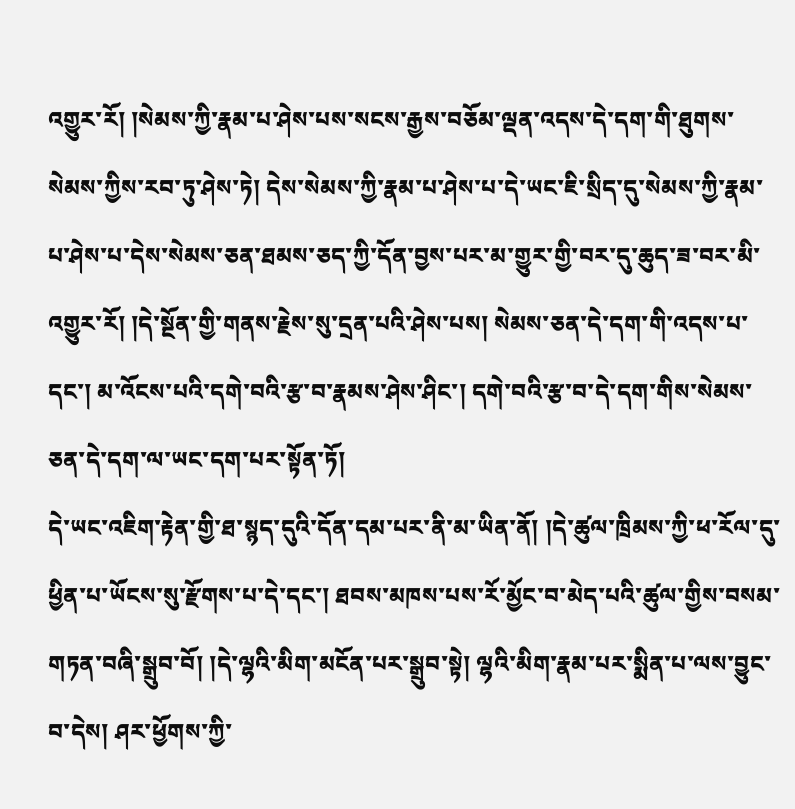འགྱུར་རོ། །སེམས་ཀྱི་རྣམ་པ་ཤེས་པས་སངས་རྒྱས་བཅོམ་ལྡན་འདས་དེ་དག་གི་ཐུགས་སེམས་ཀྱིས་རབ་ཏུ་ཤེས་ཏེ། དེས་སེམས་ཀྱི་རྣམ་པ་ཤེས་པ་དེ་ཡང་ཇི་སྲིད་དུ་སེམས་ཀྱི་རྣམ་པ་ཤེས་པ་དེས་སེམས་ཅན་ཐམས་ཅད་ཀྱི་དོན་བྱས་པར་མ་གྱུར་གྱི་བར་དུ་ཆུད་ཟ་བར་མི་འགྱུར་རོ། །དེ་སྔོན་གྱི་གནས་རྗེས་སུ་དྲན་པའི་ཤེས་པས། སེམས་ཅན་དེ་དག་གི་འདས་པ་དང་། མ་འོངས་པའི་དགེ་བའི་རྩ་བ་རྣམས་ཤེས་ཤིང་། དགེ་བའི་རྩ་བ་དེ་དག་གིས་སེམས་ཅན་དེ་དག་ལ་ཡང་དག་པར་སྟོན་ཏོ།
དེ་ཡང་འཇིག་རྟེན་གྱི་ཐ་སྙད་དུའི་དོན་དམ་པར་ནི་མ་ཡིན་ནོ། །དེ་ཚུལ་ཁྲིམས་ཀྱི་ཕ་རོལ་དུ་ཕྱིན་པ་ཡོངས་སུ་རྫོགས་པ་དེ་དང་། ཐབས་མཁས་པས་རོ་མྱོང་བ་མེད་པའི་ཚུལ་གྱིས་བསམ་གཏན་བཞི་སྒྲུབ་བོ། །དེ་ལྷའི་མིག་མངོན་པར་སྒྲུབ་སྟེ། ལྷའི་མིག་རྣམ་པར་སྨིན་པ་ལས་བྱུང་བ་དེས། ཤར་ཕྱོགས་ཀྱི་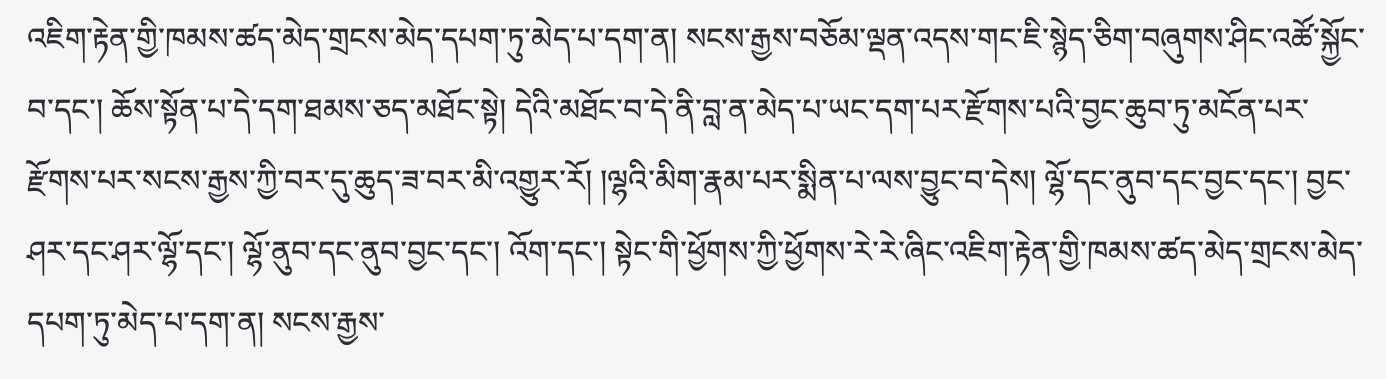འཇིག་རྟེན་གྱི་ཁམས་ཚད་མེད་གྲངས་མེད་དཔག་ཏུ་མེད་པ་དག་ན། སངས་རྒྱས་བཅོམ་ལྡན་འདས་གང་ཇི་སྙེད་ཅིག་བཞུགས་ཤིང་འཚོ་སྐྱོང་བ་དང་། ཆོས་སྟོན་པ་དེ་དག་ཐམས་ཅད་མཐོང་སྟེ། དེའི་མཐོང་བ་དེ་ནི་བླ་ན་མེད་པ་ཡང་དག་པར་རྫོགས་པའི་བྱང་ཆུབ་ཏུ་མངོན་པར་རྫོགས་པར་སངས་རྒྱས་ཀྱི་བར་དུ་ཆུད་ཟ་བར་མི་འགྱུར་རོ། །ལྷའི་མིག་རྣམ་པར་སྨིན་པ་ལས་བྱུང་བ་དེས། ལྷོ་དང་ནུབ་དང་བྱང་དང་། བྱང་ཤར་དང་ཤར་ལྷོ་དང་། ལྷོ་ནུབ་དང་ནུབ་བྱང་དང་། འོག་དང་། སྟེང་གི་ཕྱོགས་ཀྱི་ཕྱོགས་རེ་རེ་ཞིང་འཇིག་རྟེན་གྱི་ཁམས་ཚད་མེད་གྲངས་མེད་དཔག་ཏུ་མེད་པ་དག་ན། སངས་རྒྱས་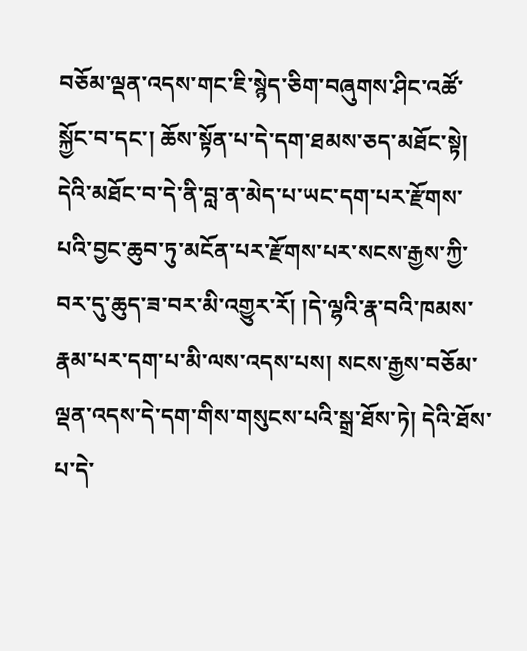བཅོམ་ལྡན་འདས་གང་ཇི་སྙེད་ཅིག་བཞུགས་ཤིང་འཚོ་སྐྱོང་བ་དང་། ཆོས་སྟོན་པ་དེ་དག་ཐམས་ཅད་མཐོང་སྟེ། དེའི་མཐོང་བ་དེ་ནི་བླ་ན་མེད་པ་ཡང་དག་པར་རྫོགས་པའི་བྱང་ཆུབ་ཏུ་མངོན་པར་རྫོགས་པར་སངས་རྒྱས་ཀྱི་བར་དུ་ཆུད་ཟ་བར་མི་འགྱུར་རོ། །དེ་ལྷའི་རྣ་བའི་ཁམས་རྣམ་པར་དག་པ་མི་ལས་འདས་པས། སངས་རྒྱས་བཅོམ་ལྡན་འདས་དེ་དག་གིས་གསུངས་པའི་སྒྲ་ཐོས་ཏེ། དེའི་ཐོས་པ་དེ་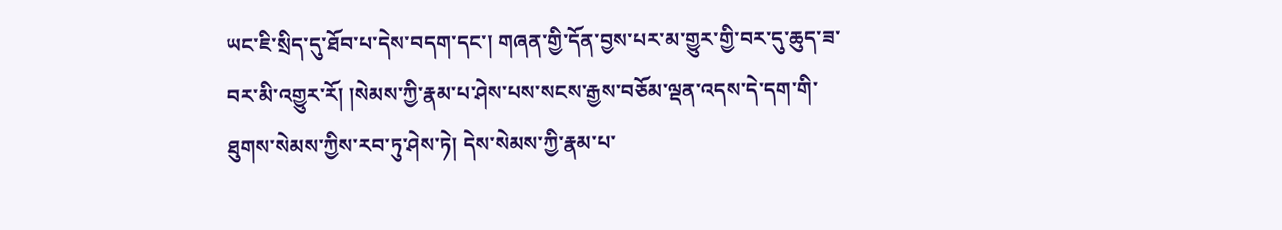ཡང་ཇི་སྲིད་དུ་ཐོབ་པ་དེས་བདག་དང་། གཞན་གྱི་དོན་བྱས་པར་མ་གྱུར་གྱི་བར་དུ་ཆུད་ཟ་བར་མི་འགྱུར་རོ། །སེམས་ཀྱི་རྣམ་པ་ཤེས་པས་སངས་རྒྱས་བཅོམ་ལྡན་འདས་དེ་དག་གི་ཐུགས་སེམས་ཀྱིས་རབ་ཏུ་ཤེས་ཏེ། དེས་སེམས་ཀྱི་རྣམ་པ་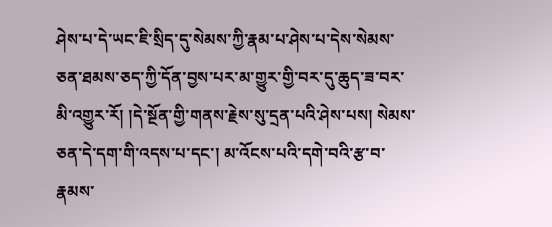ཤེས་པ་དེ་ཡང་ཇི་སྲིད་དུ་སེམས་ཀྱི་རྣམ་པ་ཤེས་པ་དེས་སེམས་ཅན་ཐམས་ཅད་ཀྱི་དོན་བྱས་པར་མ་གྱུར་གྱི་བར་དུ་ཆུད་ཟ་བར་མི་འགྱུར་རོ། །དེ་སྔོན་གྱི་གནས་རྗེས་སུ་དྲན་པའི་ཤེས་པས། སེམས་ཅན་དེ་དག་གི་འདས་པ་དང་། མ་འོངས་པའི་དགེ་བའི་རྩ་བ་རྣམས་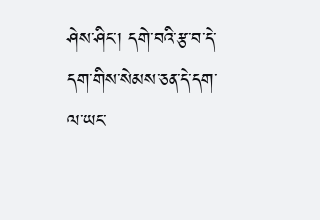ཤེས་ཤིང་། དགེ་བའི་རྩ་བ་དེ་དག་གིས་སེམས་ཅན་དེ་དག་ལ་ཡང་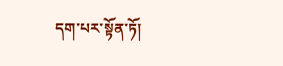དག་པར་སྟོན་ཏོ།